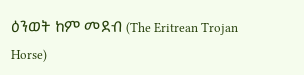ዕንወት ከም መደብ (The Eritrean Trojan Horse)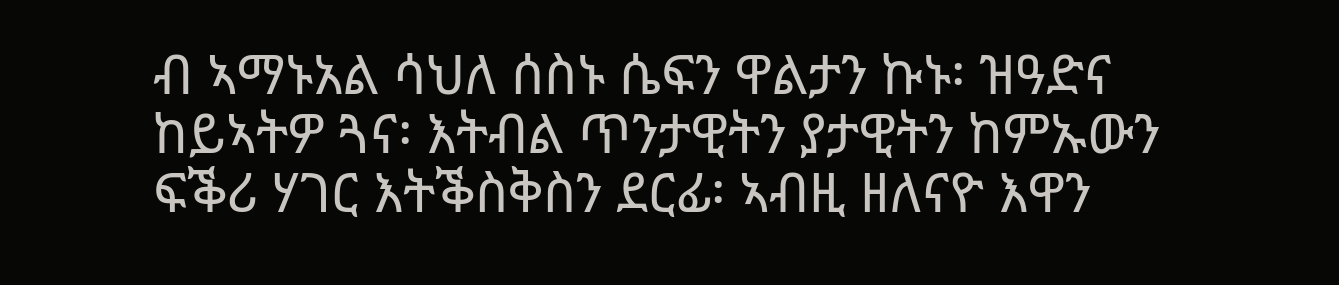ብ ኣማኑአል ሳህለ ሰስኑ ሴፍን ዋልታን ኩኑ፡ ዝዓድና ከይኣትዎ ጓና፡ እትብል ጥንታዊትን ያታዊትን ከምኡውን ፍቕሪ ሃገር እትቕስቅስን ደርፊ፡ ኣብዚ ዘለናዮ እዋን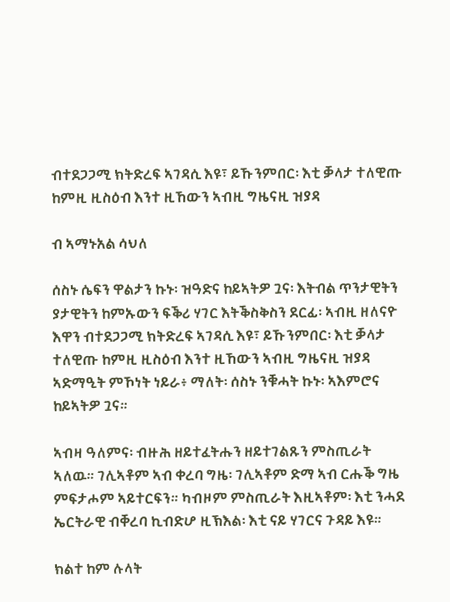ብተደጋጋሚ ክትድረፍ ኣገዳሲ እዩ፣ ይኹንምበር፡ እቲ ቓላታ ተለዊጡ ከምዚ ዚስዕብ እንተ ዚኸውን ኣብዚ ግዜናዚ ዝያዳ

ብ ኣማኑአል ሳህለ

ሰስኑ ሴፍን ዋልታን ኩኑ፡ ዝዓድና ከይኣትዎ ጓና፡ እትብል ጥንታዊትን ያታዊትን ከምኡውን ፍቕሪ ሃገር እትቕስቅስን ደርፊ፡ ኣብዚ ዘለናዮ እዋን ብተደጋጋሚ ክትድረፍ ኣገዳሲ እዩ፣ ይኹንምበር፡ እቲ ቓላታ ተለዊጡ ከምዚ ዚስዕብ እንተ ዚኸውን ኣብዚ ግዜናዚ ዝያዳ ኣድማዒት ምኾነት ነይራ፥ ማለት፡ ሰስኑ ንቑሓት ኩኑ፡ ኣእምሮና ከይኣትዎ ጓና።

ኣብዛ ዓለምና፡ ብዙሕ ዘይተፈትሑን ዘይተገልጹን ምስጢራት ኣለዉ። ገሊኣቶም ኣብ ቀረባ ግዜ፡ ገሊኣቶም ድማ ኣብ ርሑቕ ግዜ ምፍታሖም ኣይተርፍን። ካብዞም ምስጢራት እዚኣቶም፡ እቲ ንሓደ ኤርትራዊ ብቐረባ ኪብድሆ ዚኽእል፡ እቲ ናይ ሃገርና ጉዳይ እዩ።

ክልተ ከም ሉላት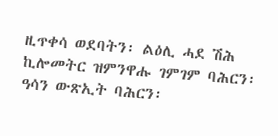ዚጥቀሳ ወደባትን፡ ልዕሊ ሓደ ሽሕ ኪሎመትር ዝምንዋሑ ገምገም ባሕርን፡ ዓሳን ውጽኢት ባሕርን፡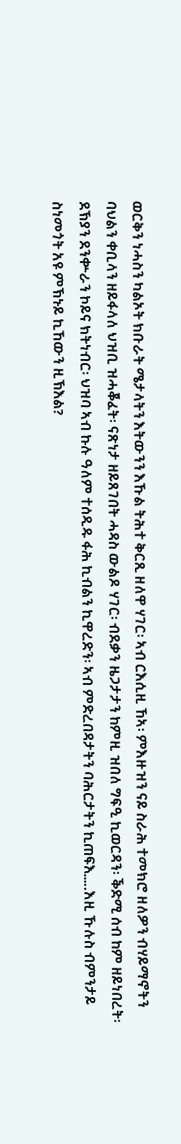ወርቅን ነሓስን ካልኦት ክቡራት ሜታላትን እትውንን እኹል ትሕተ ቅርጺ ዘለዋ ሃገር፡ ኣብ ርእሲዚ ኸኣ፡ ምእዙዝን ናይ ስራሕ ተመክሮ ዘለዎን ብሃይማኖትን ባህልን ቀቢላን ዘይፋላለ ህዝቢ ዝሓቖፈት፡ ናጽነታ ዘይጸገበት ሓዳስ ውልዶ ሃገር፡ ብደቃን ዜጋታታን ከምዚ ዝበለ ግፍዒ ኪወርዳን፡ ቕድሚ ሰብ ከም ዘይነበረት፡ ደኽያን ደንቍራን ኮይና ክትነብር፡ ህዝባ ኣብ ኩሉ ዓለም ተሰዲዱ ፋሕ ኪብልን ኪዋረድን፡ ኣብ ምድረበዳታትን ባሕርታትን ኪጠፍእ…..እዚ ኹሉስ ብምንታይ ስነመጎት አዩ ምኽኑይ ኪኸውን ዚኽእል?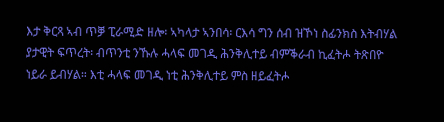እታ ቅርጻ ኣብ ጥቓ ፒራሚድ ዘሎ፡ ኣካላታ ኣንበሳ፡ ርእሳ ግን ሰብ ዝኾነ ስፊንክስ እትብሃል ያታዊት ፍጥረት፡ ብጥንቲ ንኹሉ ሓላፍ መገዲ ሕንቅሊተይ ብምቕራብ ኪፈትሖ ትጽበዮ ነይራ ይብሃል። እቲ ሓላፍ መገዲ ነቲ ሕንቅሊተይ ምስ ዘይፈትሖ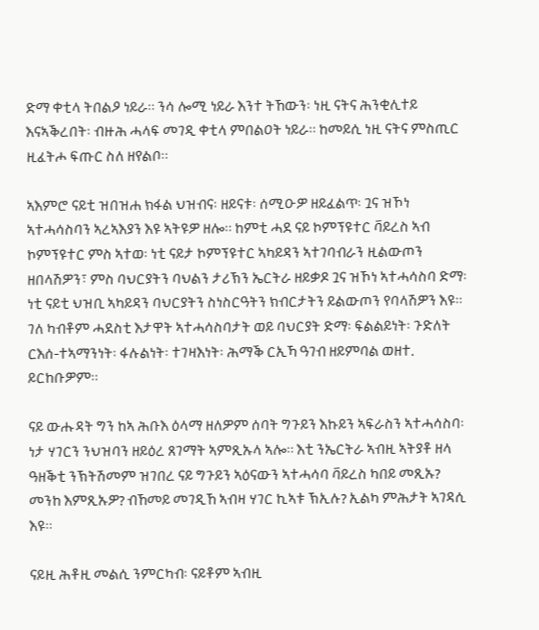ድማ ቀቲላ ትበልዖ ነይራ። ንሳ ሎሚ ነይራ እንተ ትኸውን፡ ነዚ ናትና ሕንቂሊተይ እናኣቕረበት፡ ብዙሕ ሓላፍ መገዲ ቀቲላ ምበልዐት ነይራ። ከመይሲ ነዚ ናትና ምስጢር ዚፈትሖ ፍጡር ስለ ዘየልቦ።

ኣእምሮ ናይቲ ዝበዝሐ ክፋል ህዝብና፡ ዘይናቱ፡ ሰሚዑዎ ዘይፈልጥ፡ ጓና ዝኾነ ኣተሓሳስባን ኣረኣእያን እዩ ኣትዩዎ ዘሎ። ከምቲ ሓደ ናይ ኮምፕዩተር ቫይረስ ኣብ ኮምፕዩተር ምስ ኣተወ፡ ነቲ ናይታ ኮምፕዩተር ኣካይዳን ኣተገባብራን ዚልውጦን ዘበላሽዎን፣ ምስ ባህርያትን ባህልን ታሪኽን ኤርትራ ዘይቃዶ ጓና ዝኾነ ኣተሓሳስባ ድማ፡ ነቲ ናይቲ ህዝቢ ኣካይዳን ባህርያትን ስነስርዓትን ክብርታትን ይልውጦን የባላሽዎን እዩ። ገለ ካብቶም ሓደስቲ እታዋት ኣተሓሳስባታት ወይ ባህርያት ድማ፡ ፍልልይነት፡ ጉድለት ርእሰ-ተኣማንነት፡ ፋሉልነት፡ ተገዛእነት፡ ሕማቕ ርኢኻ ዓገብ ዘይምባል ወዘተ. ይርከቡዎም።

ናይ ውሑዳት ግን ከኣ ሕቡእ ዕላማ ዘለዎም ሰባት ግጉይን እኩይን ኣፍራስን ኣተሓሳስባ፡ ነታ ሃገርን ንህዝባን ዘይዕረ ጸገማት ኣምጺኡላ ኣሎ። እቲ ንኤርትራ ኣብዚ ኣትያቶ ዘላ ዓዘቕቲ ንኽትሽመም ዝገበረ ናይ ግጉይን ኣዕናውን ኣተሓሳባ ቫይረስ ካበይ መጺኡ? መንከ እምጺኡዎ? ብኸመይ መገዲኸ ኣብዛ ሃገር ኪኣቱ ኽኢሉ? ኢልካ ምሕታት ኣገዳሲ እዩ።

ናይዚ ሕቶዚ መልሲ ንምርካብ፡ ናይቶም ኣብዚ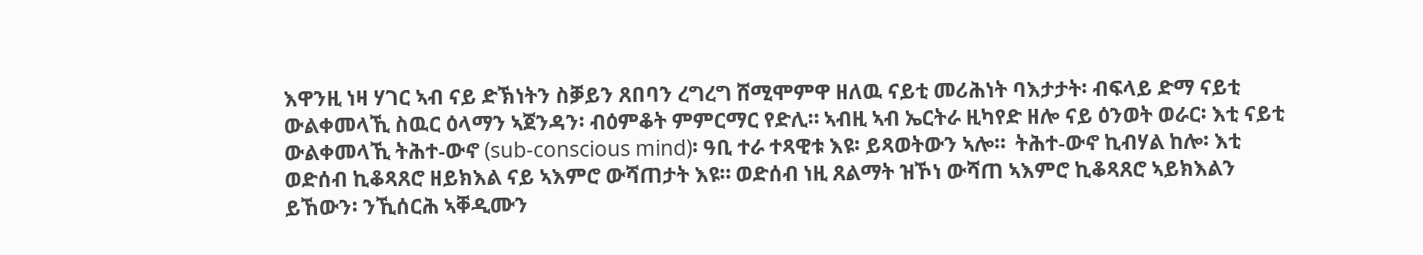እዋንዚ ነዛ ሃገር ኣብ ናይ ድኽነትን ስቓይን ጸበባን ረግረግ ሸሚሞምዋ ዘለዉ ናይቲ መሪሕነት ባእታታት፡ ብፍላይ ድማ ናይቲ ውልቀመላኺ ስዉር ዕላማን ኣጀንዳን፡ ብዕምቆት ምምርማር የድሊ። ኣብዚ ኣብ ኤርትራ ዚካየድ ዘሎ ናይ ዕንወት ወራር፡ እቲ ናይቲ ውልቀመላኺ ትሕተ-ውኖ (sub-conscious mind)፡ ዓቢ ተራ ተጻዊቱ እዩ፡ ይጻወትውን ኣሎ።  ትሕተ-ውኖ ኪብሃል ከሎ፡ እቲ ወድሰብ ኪቆጻጸሮ ዘይክእል ናይ ኣእምሮ ውሻጠታት እዩ። ወድሰብ ነዚ ጸልማት ዝኾነ ውሻጠ ኣእምሮ ኪቆጻጸሮ ኣይክእልን ይኸውን፡ ንኺሰርሕ ኣቐዲሙን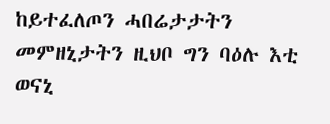ከይተፈለጦን ሓበሬታታትን መምዘኒታትን ዚህቦ ግን ባዕሉ እቲ ወናኒ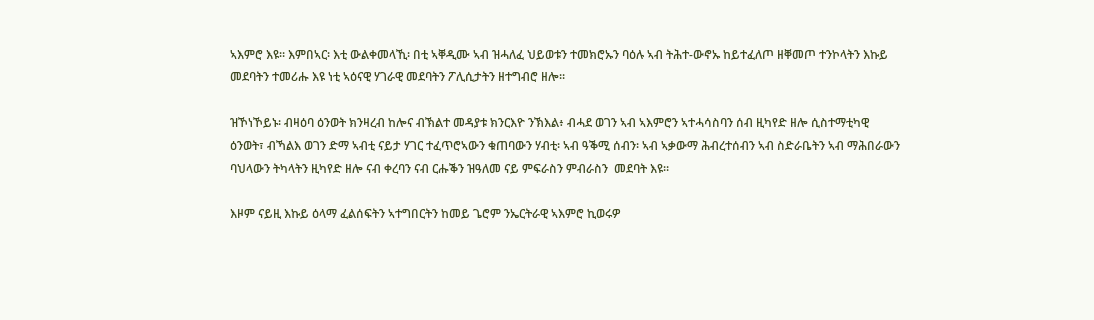ኣእምሮ እዩ። እምበኣር፡ እቲ ውልቀመላኺ፡ በቲ ኣቐዲሙ ኣብ ዝሓለፈ ህይወቱን ተመክሮኡን ባዕሉ ኣብ ትሕተ-ውኖኡ ከይተፈለጦ ዘቐመጦ ተንኮላትን እኩይ መደባትን ተመሪሑ እዩ ነቲ ኣዕናዊ ሃገራዊ መደባትን ፖሊሲታትን ዘተግብሮ ዘሎ።

ዝኾነኾይኑ፡ ብዛዕባ ዕንወት ክንዛረብ ከሎና ብኽልተ መዳያቱ ክንርእዮ ንኽእል፥ ብሓደ ወገን ኣብ ኣእምሮን ኣተሓሳስባን ሰብ ዚካየድ ዘሎ ሲስተማቲካዊ ዕንወት፣ ብኻልእ ወገን ድማ ኣብቲ ናይታ ሃገር ተፈጥሮኣውን ቁጠባውን ሃብቲ፡ ኣብ ዓቕሚ ሰብን፡ ኣብ ኣቃውማ ሕብረተሰብን ኣብ ስድራቤትን ኣብ ማሕበራውን ባህላውን ትካላትን ዚካየድ ዘሎ ናብ ቀረባን ናብ ርሑቕን ዝዓለመ ናይ ምፍራስን ምብራስን  መደባት እዩ።

እዞም ናይዚ እኩይ ዕላማ ፈልሰፍትን ኣተግበርትን ከመይ ጌሮም ንኤርትራዊ ኣእምሮ ኪወሩዎ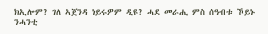ክኢሎም? ገለ ኣጀንዳ ነይሩዎም ዲዩ? ሓደ መራሒ ምስ ሰዓብቱ ኾይኑ ንሓንቲ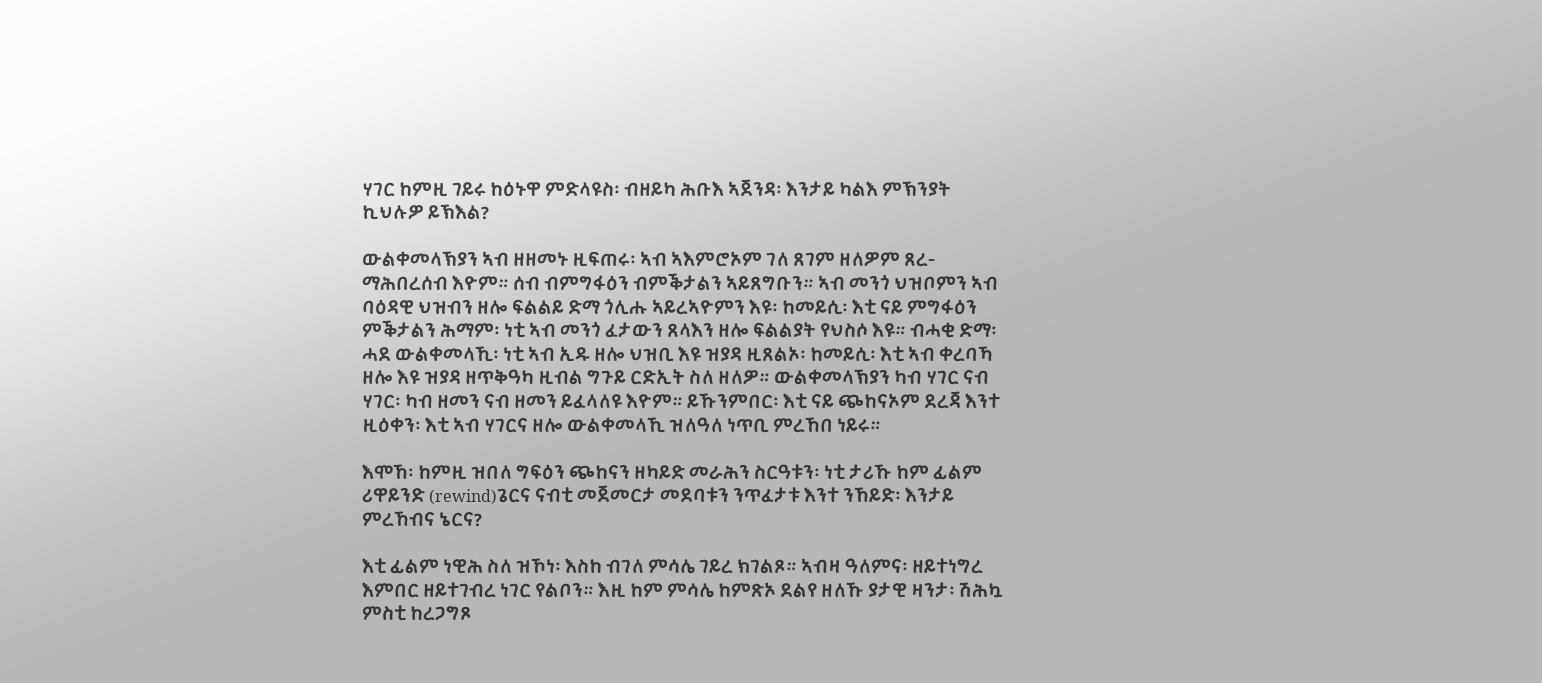ሃገር ከምዚ ገይሩ ከዕኑዋ ምድላዩስ፡ ብዘይካ ሕቡእ ኣጀንዳ፡ እንታይ ካልእ ምኽንያት ኪህሉዎ ይኽእል?

ውልቀመላኽያን ኣብ ዘዘመኑ ዚፍጠሩ፡ ኣብ ኣእምሮኦም ገለ ጸገም ዘለዎም ጸረ-ማሕበረሰብ እዮም። ሰብ ብምግፋዕን ብምቕታልን ኣይጸግቡን። ኣብ መንጎ ህዝቦምን ኣብ ባዕዳዊ ህዝብን ዘሎ ፍልልይ ድማ ጎሊሑ ኣይረኣዮምን እዩ፡ ከመይሲ፡ እቲ ናይ ምግፋዕን ምቕታልን ሕማም፡ ነቲ ኣብ መንጎ ፈታውን ጸላእን ዘሎ ፍልልያት የህስሶ እዩ። ብሓቂ ድማ፡ ሓደ ውልቀመላኺ፡ ነቲ ኣብ ኢዱ ዘሎ ህዝቢ እዩ ዝያዳ ዚጸልኦ፡ ከመይሲ፡ እቲ ኣብ ቀረባኻ ዘሎ እዩ ዝያዳ ዘጥቅዓካ ዚብል ግጉይ ርድኢት ስለ ዘለዎ። ውልቀመላኽያን ካብ ሃገር ናብ ሃገር፡ ካብ ዘመን ናብ ዘመን ይፈላለዩ እዮም። ይኹንምበር፡ እቲ ናይ ጭከናኦም ደረጃ እንተ ዚዕቀን፡ እቲ ኣብ ሃገርና ዘሎ ውልቀመላኺ ዝለዓለ ነጥቢ ምረኸበ ነይሩ።

እሞኸ፡ ከምዚ ዝበለ ግፍዕን ጭከናን ዘካይድ መራሕን ስርዓቱን፡ ነቲ ታሪኹ ከም ፊልም ሪዋይንድ (rewind)ጌርና ናብቲ መጀመርታ መደባቱን ንጥፈታቱ እንተ ንኸይድ፡ እንታይ ምረኸብና ኔርና?

እቲ ፊልም ነዊሕ ስለ ዝኾነ፡ እስከ ብገለ ምሳሌ ገይረ ክገልጾ። ኣብዛ ዓለምና፡ ዘይተነግረ እምበር ዘይተገብረ ነገር የልቦን። እዚ ከም ምሳሌ ከምጽኦ ደልየ ዘለኹ ያታዊ ዛንታ፡ ሽሕኳ ምስቲ ከረጋግጾ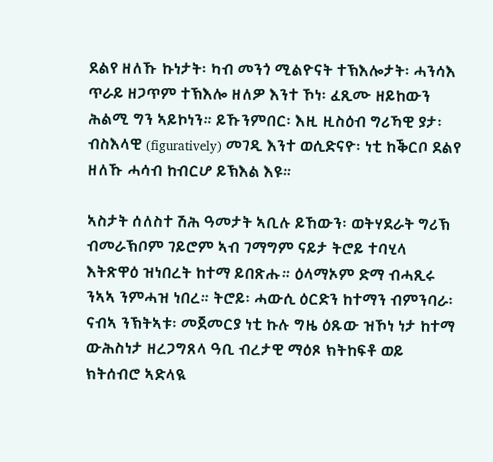ደልየ ዘለኹ ኩነታት፡ ካብ መንጎ ሚልዮናት ተኽእሎታት፡ ሓንሳእ ጥራይ ዘጋጥም ተኽእሎ ዘለዎ እንተ ኾነ፡ ፈጺሙ ዘይከውን ሕልሚ ግን ኣይኮነን። ይኹንምበር፡ እዚ ዚስዕብ ግሪኻዊ ያታ፡ ብስእላዊ (figuratively) መገዲ እንተ ወሲድናዮ፡ ነቲ ከቕርቦ ደልየ ዘለኹ ሓሳብ ከብርሆ ይኽእል እዩ።

ኣስታት ሰለስተ ሽሕ ዓመታት ኣቢሉ ይኸውን፡ ወትሃደራት ግሪኽ ብመራኽቦም ገይሮም ኣብ ገማግም ናይታ ትሮይ ተባሂላ እትጽዋዕ ዝነበረት ከተማ ይበጽሑ። ዕላማኦም ድማ ብሓጺሩ ንኣኣ ንምሓዝ ነበረ። ትሮይ፡ ሓውሲ ዕርድን ከተማን ብምንባራ፡ ናብኣ ንኽትኣቱ፡ መጀመርያ ነቲ ኩሉ ግዜ ዕጹው ዝኾነ ነታ ከተማ ውሕስነታ ዘረጋግጸላ ዓቢ ብረታዊ ማዕጾ ክትከፍቶ ወይ ክትሰብሮ ኣድላዪ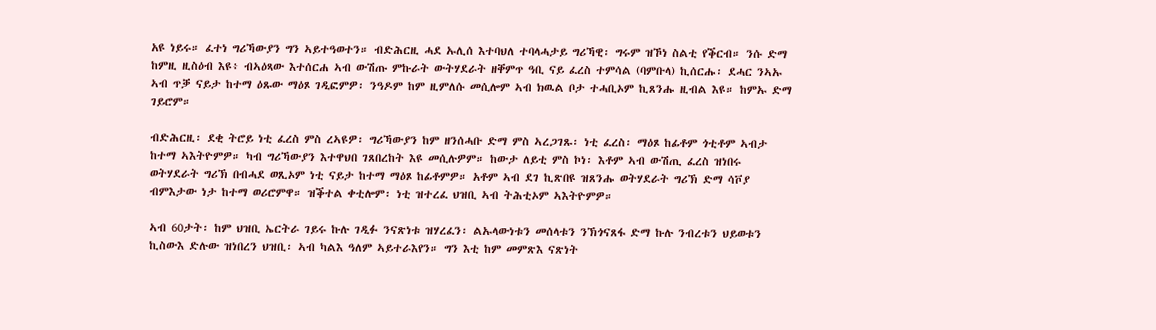አዩ ነይሩ። ፈተነ ግሪኻውያን ግን ኣይተዓወተን። ብድሕርዚ ሓደ ኡሊሰ እተባህለ ተባላሓታይ ግሪኻዊ፡ ግሩም ዝኾነ ስልቲ የቕርብ። ንሱ ድማ ከምዚ ዚስዕብ እዩ፥ ብኣዕጻው እተሰርሐ ኣብ ውሽጡ ምኩራት ውትሃደራት ዘቐምጥ ዓቢ ናይ ፈረስ ተምሳል (ባምቡላ) ኪሰርሑ፡ ደሓር ንኣኡ ኣብ ጥቓ ናይታ ከተማ ዕጹው ማዕጾ ገዲፎምዎ፡ ንዓዶም ከም ዚምለሱ መሲሎም ኣብ ክዉል ቦታ ተሓቢኦም ኪጸንሑ ዚብል እዩ። ከምኡ ድማ ገይሮም።

ብድሕርዚ፡ ደቂ ትሮይ ነቲ ፈረስ ምስ ረኣዩዎ፡ ግሪኻውያን ከም ዘንሰሓቡ ድማ ምስ ኣረጋገጹ፡ ነቲ ፈረስ፡ ማዕጾ ከፊቶም ጎቲቶም ኣብታ ከተማ ኣእትዮምዎ። ካብ ግሪኻውያን እተዋህበ ገጸበረከት እዩ መሲሉዎም። ከውታ ለይቲ ምስ ኮነ፡ እቶም ኣብ ውሽጢ ፈረስ ዝነበሩ ወትሃደራት ግሪኽ በብሓደ ወጺኦም ነቲ ናይታ ከተማ ማዕጾ ከፊቶምዎ። አቶም ኣብ ደገ ኪጽበዩ ዝጸንሑ ወትሃደራት ግሪኽ ድማ ሳቮያ ብምእታው ነታ ከተማ ወሪሮምዋ። ዝቕተል ቀቲሎም፡ ነቲ ዝተረፈ ህዝቢ ኣብ ትሕቲኦም ኣእትዮምዎ።

ኣብ 60ታት፡ ከም ህዝቢ ኤርትራ ገይሩ ኩሉ ገዲፉ ንናጽነቱ ዝሃረፈን፡ ልኡላውነቱን መሰላቱን ንኽጎናጸፋ ድማ ኩሉ ንብረቱን ህይወቱን ኪስውእ ድሉው ዝነበረን ህዝቢ፡ ኣብ ካልእ ዓለም ኣይተራእየን። ግን እቲ ከም መምጽእ ናጽነት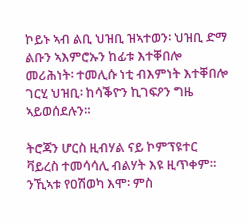ኮይኑ ኣብ ልቢ ህዝቢ ዝኣተወን፡ ህዝቢ ድማ ልቡን ኣእምሮኡን ከፊቱ እተቐበሎ መሪሕነት፡ ተመሊሱ ነቲ ብእምነት እተቐበሎ ገርሂ ህዝቢ፡ ከሳቕዮን ኪገፍዖን ግዜ ኣይወሰደሉን።

ትሮጃን ሆርስ ዚብሃል ናይ ኮምፕዩተር ቫይረስ ተመሳሳሊ ብልሃት እዩ ዚጥቀም። ንኺኣቱ የዐሽወካ እሞ፡ ምስ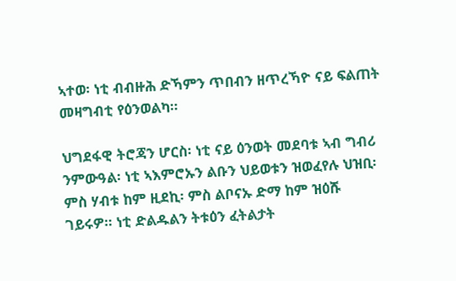ኣተወ፡ ነቲ ብብዙሕ ድኻምን ጥበብን ዘጥረኻዮ ናይ ፍልጠት መዛግብቲ የዕንወልካ።

ህግደፋዊ ትሮጃን ሆርስ፡ ነቲ ናይ ዕንወት መደባቱ ኣብ ግብሪ ንምውዓል፡ ነቲ ኣእምሮኡን ልቡን ህይወቱን ዝወፈየሉ ህዝቢ፡ ምስ ሃብቱ ከም ዚደኪ፡ ምስ ልቦናኡ ድማ ከም ዝዕሹ ገይሩዎ። ነቲ ድልዱልን ትቱዕን ፈትልታት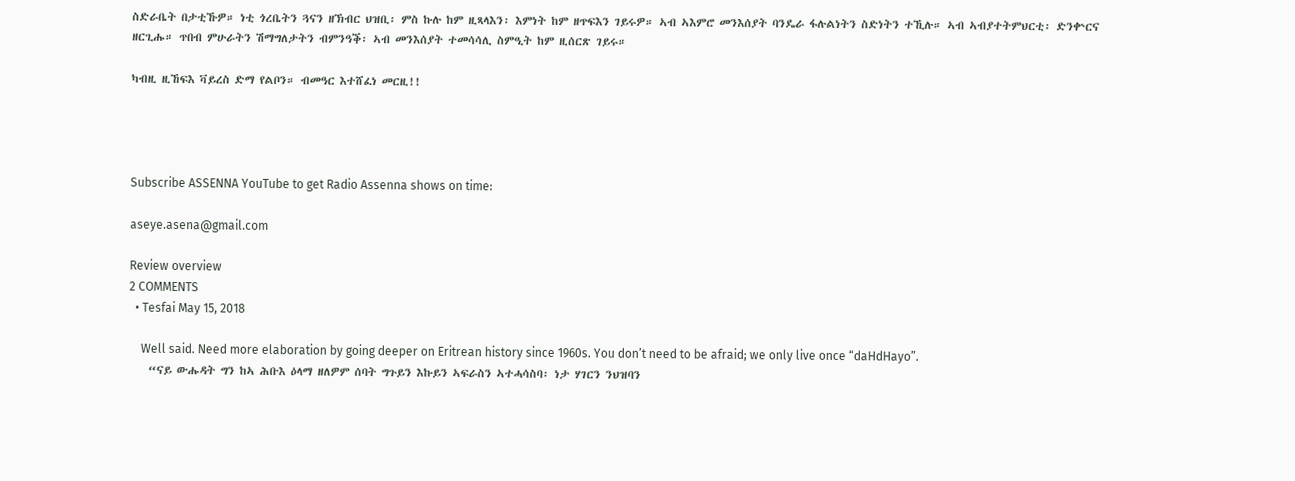ስድራቤት በታቲኹዎ። ነቲ ጎረቤትን ጓናን ዘኽብር ህዝቢ፡ ምስ ኩሉ ከም ዚጻላእን፡ እምነት ከም ዘጥፍእን ገይሩዎ። ኣብ ኣእምሮ መንእሰያት ባንዴራ ፋሉልነትን ስድነትን ተኺሉ። ኣብ ኣብያተትምህርቲ፡ ድንቍርና ዘርጊሑ። ጥበብ ምሁራትን ሽማግለታትን ብምንዓቕ፡ ኣብ መንእሰያት ተመሳሳሊ ስምዒት ከም ዚሰርጽ ገይሩ።

ካብዚ ዚኸፍእ ቫይረስ ድማ የልቦን። ብመዓር እተሸፈነ መርዚ!!




Subscribe ASSENNA YouTube to get Radio Assenna shows on time:

aseye.asena@gmail.com

Review overview
2 COMMENTS
  • Tesfai May 15, 2018

    Well said. Need more elaboration by going deeper on Eritrean history since 1960s. You don’t need to be afraid; we only live once “daHdHayo”.
    “ናይ ውሑዳት ግን ከኣ ሕቡእ ዕላማ ዘለዎም ሰባት ግጉይን እኩይን ኣፍራስን ኣተሓሳስባ፡ ነታ ሃገርን ንህዝባን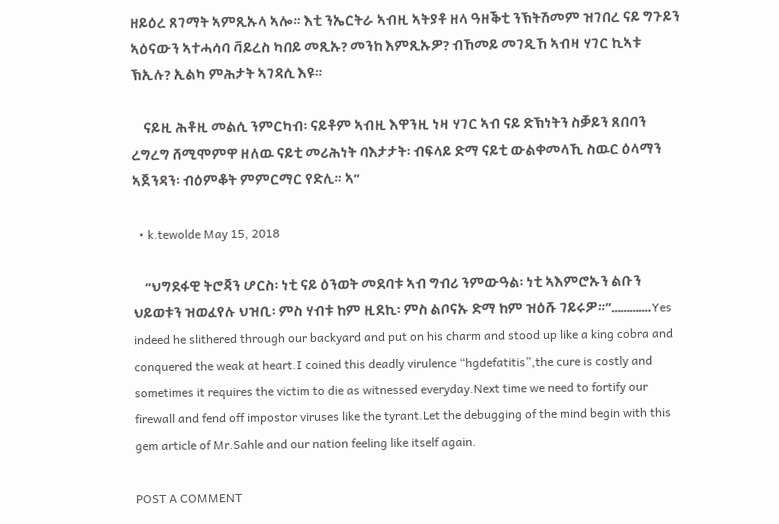ዘይዕረ ጸገማት ኣምጺኡላ ኣሎ። እቲ ንኤርትራ ኣብዚ ኣትያቶ ዘላ ዓዘቕቲ ንኽትሽመም ዝገበረ ናይ ግጉይን ኣዕናውን ኣተሓሳባ ቫይረስ ካበይ መጺኡ? መንከ እምጺኡዎ? ብኸመይ መገዲኸ ኣብዛ ሃገር ኪኣቱ ኽኢሉ? ኢልካ ምሕታት ኣገዳሲ እዩ።

    ናይዚ ሕቶዚ መልሲ ንምርካብ፡ ናይቶም ኣብዚ እዋንዚ ነዛ ሃገር ኣብ ናይ ድኽነትን ስቓይን ጸበባን ረግረግ ሸሚሞምዋ ዘለዉ ናይቲ መሪሕነት ባእታታት፡ ብፍላይ ድማ ናይቲ ውልቀመላኺ ስዉር ዕላማን ኣጀንዳን፡ ብዕምቆት ምምርማር የድሊ። ኣ”

  • k.tewolde May 15, 2018

    “ህግደፋዊ ትሮጃን ሆርስ፡ ነቲ ናይ ዕንወት መደባቱ ኣብ ግብሪ ንምውዓል፡ ነቲ ኣእምሮኡን ልቡን ህይወቱን ዝወፈየሉ ህዝቢ፡ ምስ ሃብቱ ከም ዚደኪ፡ ምስ ልቦናኡ ድማ ከም ዝዕሹ ገይሩዎ።”………….Yes indeed he slithered through our backyard and put on his charm and stood up like a king cobra and conquered the weak at heart.I coined this deadly virulence “hgdefatitis”,the cure is costly and sometimes it requires the victim to die as witnessed everyday.Next time we need to fortify our firewall and fend off impostor viruses like the tyrant.Let the debugging of the mind begin with this gem article of Mr.Sahle and our nation feeling like itself again.

POST A COMMENT